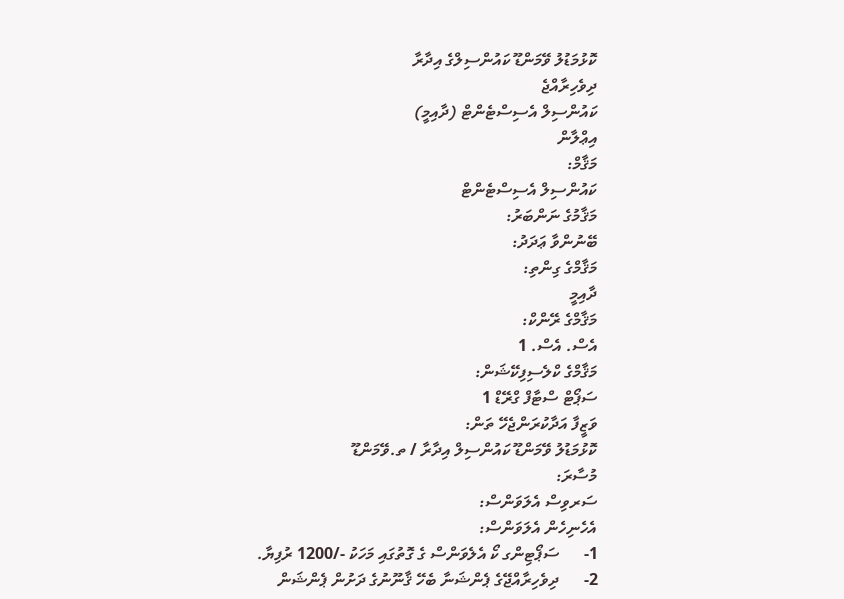ކޮޅުމަޑުލު ވޭމަންޑޫ ކައުންސިލްގެ އިދާރާ
ދިވެހިރާއްޖެ
ކައުންސިލް އެސިސްޓެންޓް (ދާއިމީ)
އިޢްލާން
މަޤާމް:
ކައުންސިލް އެސިސްޓެންޓް
މަޤާމުގެ ނަންބަރު:
ބޭނުންވާ ޢަދަދު:
މަޤާމްގެ ގިންތި:
ދާއިމީ
މަޤާމްގެ ރޭންކް:
އެސް. އެސް. 1
މަޤާމްގެ ކްލެސިފިކޭޝަން:
ސަޕޯޓް ސްޓާފް ގްރޭޑް 1
ވަޒީފާ އަދާކުރަންޖެހޭ ތަން:
ކޮޅުމަޑުލު ވޭމަންޑޫ ކައުންސިލް އިދާރާ / ތ.ވޭމަންޑޫ
މުސާރަ:
ސަރވިސް އެލަވަންސް:
އެހެނިހެން އެލަވަންސް:
1-      ސަޕޯޓިންގ ކޯ އެލެވަންސް ގެ ގޮތުގައި މަހަކު -/1200 ރުފިޔާ.
2-      ދިވެހިރާއްޖޭގެ ޕެންޝަނާ ބެހޭ ޤާނޫނުގެ ދަށުން ޕެންޝަން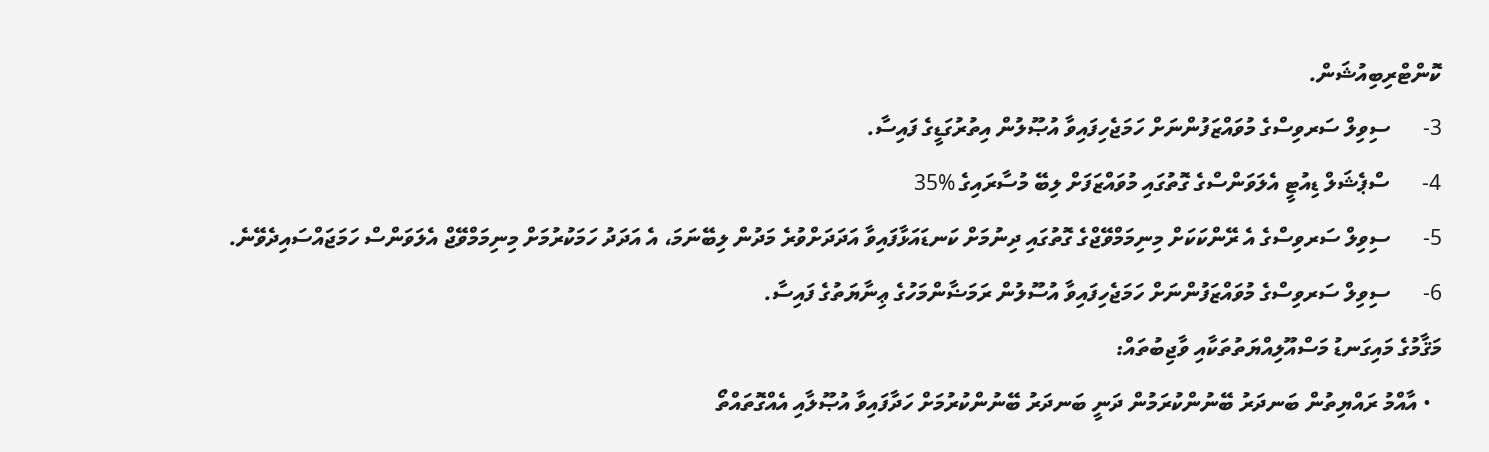ކޮންޓްރިބިއުޝަން.
3-      ސިވިލް ސަރވިސްގެ މުވައްޒަފުންނަށް ހަމަޖެހިފައިވާ އުޞޫލުން އިތުރުގަޑީގެ ފައިސާ.
4-      ސްޕެޝަލް ޑިއުޓީ އެލަވަންސްގެ ގޮތުގައި މުވައްޒަފަށް ލިބޭ މުސާރައިގެ %35
5-      ސިވިލް ސަރވިސްގެ އެ ރޭންކަކަށް މިނިމަމްވޭޖްގެ ގޮތުގައި ދިނުމަށް ކަނޑައަޅާފައިވާ އަދަދަށްވުރެ މަދުން ލިބޭނަމަ، އެ އަދަދު ހަމަކުރުމަށް މިނިމަމްވޭޖް އެލަވަންސް ހަމަޖައްސައިދެވޭނެ.
6-      ސިވިލް ސަރވިސްގެ މުވައްޒަފުންނަށް ހަމަޖެހިފައިވާ އުސޫލުން ރަމަޟާންމަހުގެ ޢިނާޔަތުގެ ފައިސާ.
މަޤާމުގެ މައިގަނޑު މަސްއޫލިއްޔަތުތަކާއި ވާޖިބުތައް:
  • އާއްމު ރައްޔިތުން ބަނދަރު ބޭނުންކުރަމުން ދަނީ ބަނދަރު ބޭނުންކުރުމަށް ހަދާފައިވާ އުޞޫލާއި އެއްގޮތައްތޯ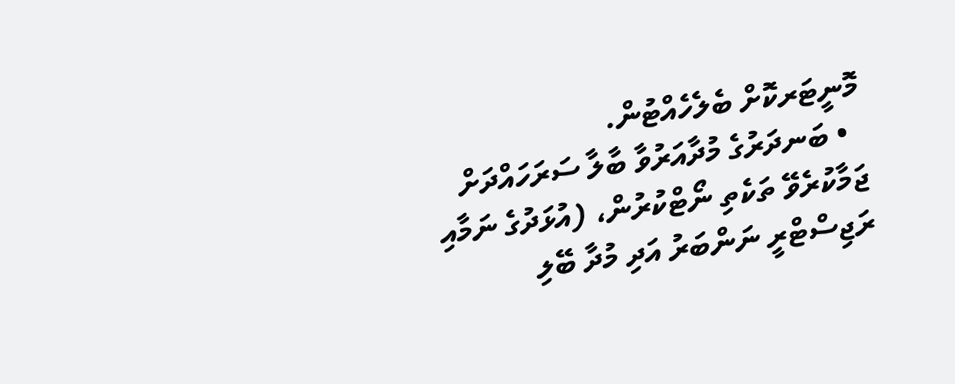މޮނީޓަރކޮށް ބެލެހެއްޓުން.
  • ބަނދަރުގެ މުދާއަރުވާ ބާލާ ސަރަހައްދަށް ޖަމާކުރެވޭ ތަކެތި ނޯޓްކުރުން، (އުޅަދުގެ ނަމާއި ރަޖިސްޓްރީ ނަންބަރު އަދި މުދާ ބޭލި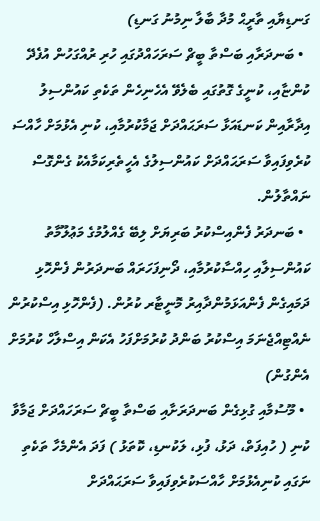ގަނޑިޔާއި ތާރީޙް މުދާ ބާލާ ނިމުނު ގަނޑި)
  • ބަނދަރާއި ބަސްތާ ބީޗް ސަރަހައްދުގައި ހުރި ރުއްގަހުން އުފެދޭ ކުންޏާއި، ކުނީގެ ގޮތުގައި ބެލެވޭ އެހެނިހެން ތަކެތި ކައުންސިލު އިދާރާއިން ކަނޑައަޅާ ސަރަޙައްދަށް ޖަމާކުރުމާއި، ކުނި އެޅުމަށް ހާއްސަ ކުރެވިފައިވާ ސަރަޙައްދަށް ކައުންސިލުގެ އެހީތެރިކަމާއެކު ގެންގޮސް ނައްތާލުން.
  • ބަނދަރު ފެންއިސްކުރު ބަރިޔަށް ލިބޭ ގެއްލުމުގެ މަޢުލޫމާތު ކައުންސިލާއި ހިއްސާކުރުމާއި، ދޯނިފަހަރައް ބަނދަރުން ފެންހޮޅި ދަމައިގެން ފެންއަޅަމުންދާއިރު މޮނީޓާރ ކުރުން. (ފެންހޮޅި އިސްކުރުން ނެއްޓިއްޖެނަމަ އިސްކުރު ބަންދު ކުރުމަށްފަހު އެކަން އިސްލާހް ކުރުމަށް އެންގުން)
  • މޫސުމާއި ގުޅިގެން ބަނދަރަށާއި ބަސްތާ ބީޗް ސަރަހައްދަށް ޖަމާވާ ކުނި ( ހުއިފަތް، ދަޅު، ފުޅި، ލަކުނޑި، ކޮތަޅު ) ފަދަ އެންމެހާ ތަކެތި ނަގައި ކުނިއެޅުމަށް ހާއްސަކުރެވިފައިވާ ސަރަޙައްދަށް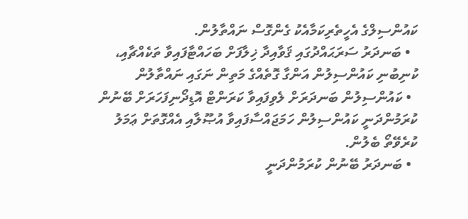ކައުންސިލްގެ އެހީތެރިކަމާއެކު ގެންގޮސް ނައްތާލުން.
  • ބަނދަރު ސަރަޙައްދުގައި ޤަވާއިދާ ޚިލާފަށް ބަހައްޓާފައިވާ ތަކެއްޗާއި، ކުނިބުނި ކައުންސިލުން އަންގާ ގޮތެއްގެ މަތިން ނަގައި ނައްތާލުން
  • ކައުންސިލުން ބަނދަރަށް ލެވިފައިވާ ކަރަންޓް އޮޑިދޯނިފަހަރަށް ބޭނުން ކުރަމުންދަނީ ކައުންސިލުން ހަމަޖައްސާފައިވާ އުޞޫލާއި އެއްގޮތަށް ޢަމަލު ކުރެވޭތޯ ބެލުން.
  • ބަނދަރު ބޭނުން ކުރަމުންދަނީ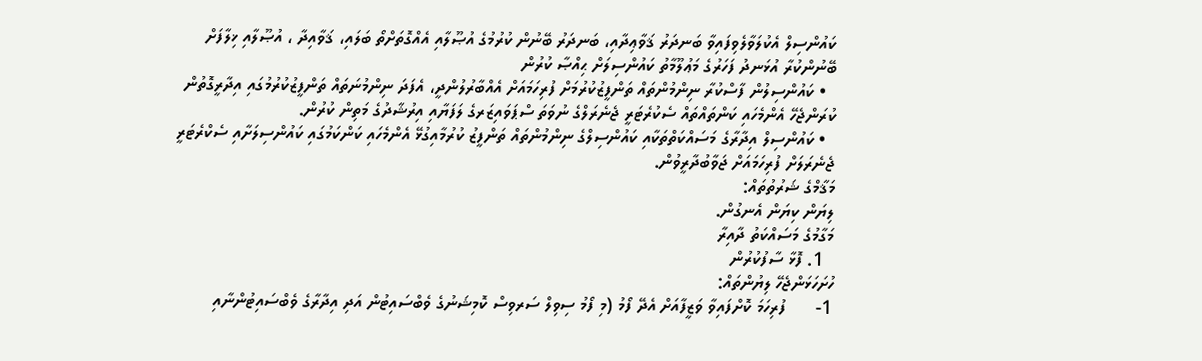ކައުންސިލް އެކުލަވާލެވިފައިވާ ބަނދަރު ޤަވާޢިދާއި، ބަނދަރު ބޭނުން ކުރުމުގެ އުޞޫލާއި އެއްގޮތަށްތޯ ބަލައި، ޤަވާއިދާ ، އުޞޫލާއި ޚިލާފަށް ބޭނުންކުރާ އުޅަނދު ފަހަރުގެ މަޢުލޫމާތު ކައުންސިލަށް ޙިއްޞާ ކުރުން
  • ކައުންސިލުން ފާސްކުރާ ނިންމުންތައް ތަންފީޒުކުރުމަށް ފުރިހަމައަށް އެއްބާރުލުންދީ، އެފަދަ ނިންމުނަތައް ތަންފީޒުކުރުމުގައި އިދާރީގޮތުން ކުރަންޖެހޭ އެންމެހައި ކަންތައްތައް ސެކުރެޓަރީ ޖެނެރަލްގެ ނުވަތަ ސްޕަވައިޒަރގެ ލަފަޔާއި އިރުޝާދުގެ މަތިން ކުރުން.
  • ކައުންސިލް އިދާރާގެ މަސައްކަތްތަކާއި ކައުންސިލްގެ ނިންމުންތައް ތަންފީޒު ކުރުމާއިގުޅޭ އެންމެހައި ކަންކަމުގައި ކައުންސިލަށާއި ސެކްރެޓަރީ ޖެނެރަލަށް ފުރިހަމައަށް ޖަވާބުދާރީވުން.
މަޤާމްގެ ޝަރުތުތައް:
ލިޔަން ކިޔަން އެނގުން.
މަގާމުގެ މަސައްކަތު ދާއިރާ
  1. ފޮޅާ ސާފުކުރުން
ހުށަހަޅަންޖެހޭ ލިޔުންތައް:
1-      ފުރިހަމަ ކޮށްފައިވާ ވަޒީފާއަށް އެދޭ ފޯމު (މި ފޯމު ސިވިލް ސަރވިސް ކޮމިޝަނުގެ ވެބްސައިޓުން އަދި އިދާރާގެ ވެބްސައިޓުންނާއި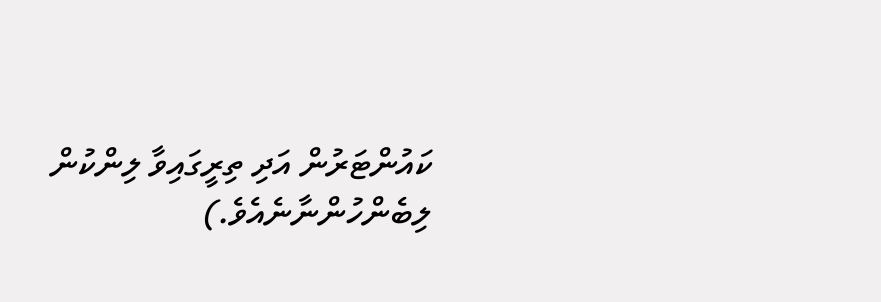ކައުންޓަރުން އަދި ތިރީގައިވާ ލިންކުން ލިބެންހުންނާނެއެވެ.)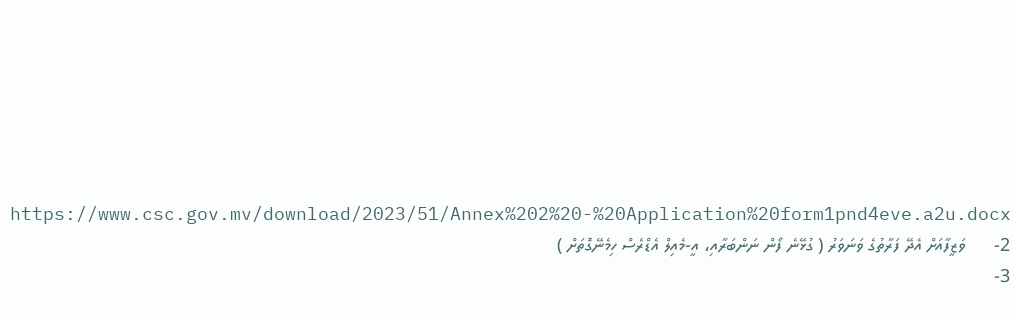https://www.csc.gov.mv/download/2023/51/Annex%202%20-%20Application%20form1pnd4eve.a2u.docx
2-      ވަޒީފާއަށް އެދޭ ފަރާތުގެ ވަނަވަރު ( ގުޅޭނެ ފޯން ނަންބަރާއި، އީ-މެއިލް އެޑްރެސް ހިމެނޭގޮތަށް )
3-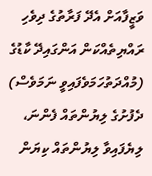ވަޒީފާއަށް އެދޭ ފަރާތުގެ ދިވެހި ރައްޔިތެއްކަން އަންގައިދޭ ކާޑުގެ (މުއްދަތުހަމަވެފައިވީ ނަމަވެސް) ދެފުށުގެ ލިޔުންތައް ފެންނަ، ލިޔެފައިވާ ލިޔުންތައް ކިޔަން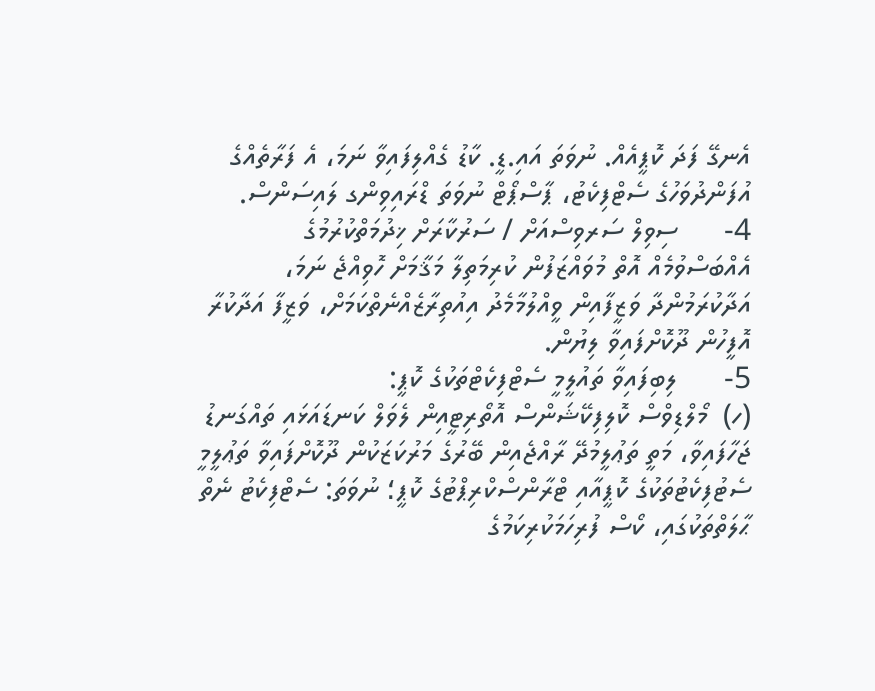އެނގޭ ފަދަ ކޮޕީއެއް. ނުވަތަ އައި.ޑީ. ކާޑު ގެއްލިފައިވާ ނަމަ، އެ ފަރާތެއްގެ އުފަންދުވަހުގެ ސެޓްފިކެޓު، ޕާސްޕޯޓް ނުވަތަ ޑްރައިވިންގ ލައިސަންސް.
4-      ސިވިލް ސަރވިސްއަށް / ސަރުކާރަށް ޚިދުމަތްކުރުމުގެ އެއްބަސްވުމެއް އޮތް މުވައްޒަފުން ކުރިމަތިލާ މަޤާމަށް ހޮވިއްޖެ ނަމަ، އަދާކުރަމުންދާ ވަޒީފާއިން ވީއްލުމާމެދު އިއުތިރާޒެއްނެތްކަމަށް، ވަޒީފާ އަދާކުރާ އޮފީހުން ދޫކޮށްފައިވާ ލިޔުން.
5-      ލިބިފައިވާ ތައުލީމީ ސެޓްފިކެޓްތަކުގެ ކޮޕީ:
(ހ)  މޯލްޑިވްސް ކޮލިފިކޭޝަންސް އޮތޯރިޓީއިން ލެވަލް ކަނޑައަޅައި ތައްގަނޑު ޖަހާފައިވާ، މަތީ ތަޢުލީމުދޭ ރާއްޖެއިން ބޭރުގެ މަރުކަޒަކުން ދޫކޮށްފައިވާ ތަޢުލީމީ ސެޓުފިކެޓުތަކުގެ ކޮޕީއާއި ޓްރާންސްކްރިޕްޓުގެ ކޮޕީ؛ ނުވަތަ: ސެޓްފިކެޓު ނެތް ޙާލަތްތަކުގައި، ކޯސް ފުރިހަމަކުރިކަމުގެ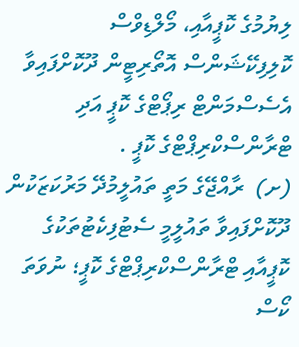ލިޔުމުގެ ކޮޕީއާއި، މޯލްޑިވްސް ކޮލިފިކޭޝަންސް އޮތޯރިޓީން ދޫކޮށްފައިވާ އެސެސްމަންޓް ރިޕޯޓްގެ ކޮޕީ އަދި ޓްރާންސްކްރިޕްޓްގެ ކޮޕީ .
(ށ)  ރާއްޖޭގެ މަތީ ތައުލީމުދޭ މަރުކަޒަކުން ދޫކޮށްފައިވާ ތައުލީމީ ސެޓުފިކެޓުތަކުގެ ކޮޕީއާއި ޓްރާންސްކްރިޕްޓްގެ ކޮޕީ؛ ނުވަތަ ކޯސް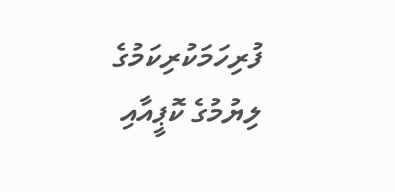ފުރިހަމަކުރިކަމުގެ ލިޔުމުގެ ކޮޕީއާއި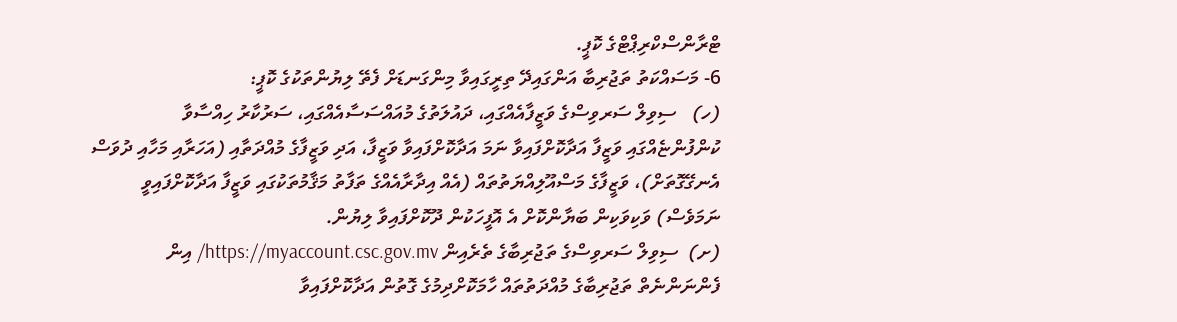ޓްރާންސްކްރިޕްޓްގެ ކޮޕީ.
6- މަސައްކަތު ތަޖުރިބާ އަންގައިދޭ ތިރީގައިވާ މިންގަނޑަށް ފެތޭ ލިޔުންތަކުގެ ކޮޕީ:
(ހ)   ސިވިލް ސަރވިސްގެ ވަޒީފާއެއްގައި، ދައުލަތުގެ މުއައްސަސާއެއްގައި، ސަރުކާރު ހިއްސާވާ ކުންފުންޏެއްގައި ވަޒީފާ އަދާކޮށްފައިވާ ނަމަ އަދާކޮށްފައިވާ ވަޒީފާ، އަދި ވަޒީފާގެ މުއްދަތާއި (އަހަރާއި މަހާއި ދުވަސް އެނގޭގޮތަށް)، ވަޒީފާގެ މަސްއޫލިއްޔަތުތައް (އެއް އިދާރާއެއްގެ ތަފާތު މަޤާމުތަކުގައި ވަޒީފާ އަދާކޮށްފައިވީ ނަމަވެސް) ވަކިވަކިން ބަޔާންކޮށް އެ އޮފީހަކުން ދޫކޮށްފައިވާ ލިޔުން.
(ށ)  ސިވިލް ސަރވިސްގެ ތަޖުރިބާގެ ތެރެއިން https://myaccount.csc.gov.mv/ އިން ފެންނަންނެތް ތަޖުރިބާގެ މުއްދަތުތައް ހާމަކޮށްދިމުގެ ގޮތުން އަދާކޮށްފައިވާ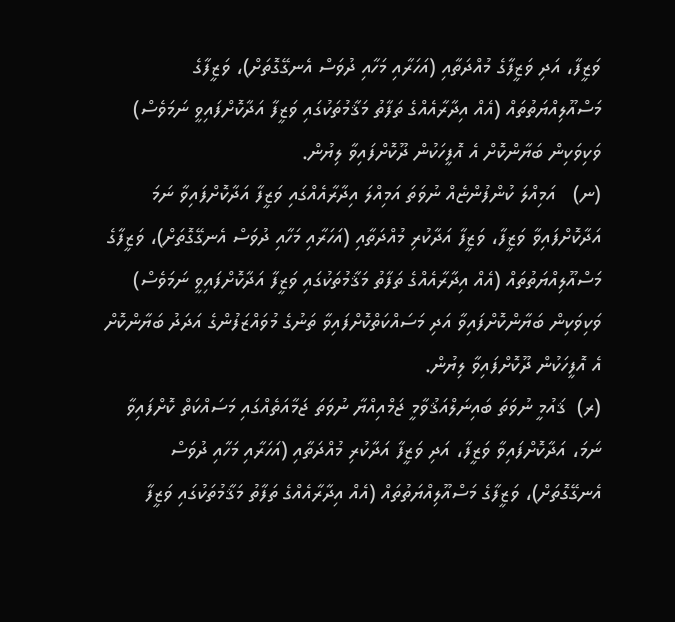ވަޒީފާ، އަދި ވަޒީފާގެ މުއްދަތާއި (އަހަރާއި މަހާއި ދުވަސް އެނގޭގޮތަށް)، ވަޒީފާގެ މަސްއޫލިއްޔަތުތައް (އެއް އިދާރާއެއްގެ ތަފާތު މަޤާމުތަކުގައި ވަޒީފާ އަދާކޮށްފައިވީ ނަމަވެސް) ވަކިވަކިން ބަޔާންކޮށް އެ އޮފީހަކުން ދޫކޮށްފައިވާ ލިޔުން.
(ނ)   އަމިއްލަ ކުންފުންޏެއް ނުވަތަ އަމިއްލަ އިދާރާއެއްގައި ވަޒީފާ އަދާކޮށްފައިވާ ނަމަ އަދާކޮށްފައިވާ ވަޒީފާ، ވަޒީފާ އަދާކުރި މުއްދަތާއި (އަހަރާއި މަހާއި ދުވަސް އެނގޭގޮތަށް)، ވަޒީފާގެ މަސްއޫލިއްޔަތުތައް (އެއް އިދާރާއެއްގެ ތަފާތު މަޤާމުތަކުގައި ވަޒީފާ އަދާކޮށްފައިވީ ނަމަވެސް) ވަކިވަކިން ބަޔާންކޮށްފައިވާ އަދި މަސައްކަތްކޮށްފައިވާ ތަނުގެ މުވައްޒަފުންގެ އަދަދު ބަޔާންކޮށް އެ އޮފީހަކުން ދޫކޮށްފައިވާ ލިޔުން.
(ރ)  ޤައުމީ ނުވަތަ ބައިނަލްއަޤުވާމީ ޖަމްއިއްޔާ ނުވަތަ ޖަމާއަތެއްގައި މަސައްކަތް ކޮށްފައިވާ ނަމަ، އަދާކޮށްފައިވާ ވަޒީފާ، އަދި ވަޒީފާ އަދާކުރި މުއްދަތާއި (އަހަރާއި މަހާއި ދުވަސް އެނގޭގޮތަށް)، ވަޒީފާގެ މަސްއޫލިއްޔަތުތައް (އެއް އިދާރާއެއްގެ ތަފާތު މަޤާމުތަކުގައި ވަޒީފާ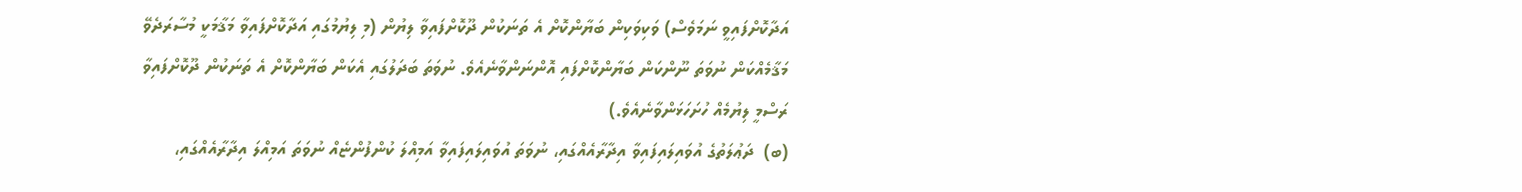އަދާކޮށްފައިވީ ނަމަވެސް) ވަކިވަކިން ބަޔާންކޮށް އެ ތަނަކުން ދޫކޮށްފައިވާ ލިޔުން (މި ލިޔުމުގައި އަދާކޮށްފައިވާ މަޤާމަކީ މުސާރަދެވޭ މަޤާމެއްކަން ނުވަތަ ނޫންކަން ބަޔާންކޮށްފައި އޮންނަންވާނެއެވެ. ނުވަތަ ބަދަލުގައި އެކަން ބަޔާންކޮށް އެ ތަނަކުން ދޫކޮށްފައިވާ ރަސްމީ ލިޔުމެއް ހުށަހަޅަންވާނެއެވެ.)
(ބ)  ދަޢުލަތުގެ އުވައިލައިފައިވާ އިދާރާއެއްގައި، ނުވަތަ އުވައިލައިފައިވާ އަމިއްލަ ކުންފުންޏެއް ނުވަތަ އަމިއްލަ އިދާރާއެއްގައި،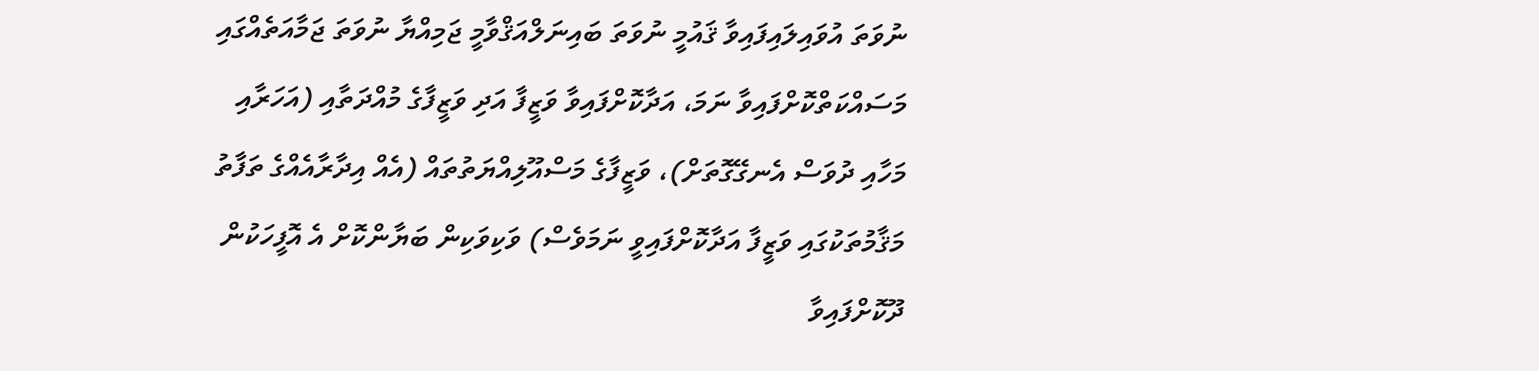ނުވަތަ އުވައިލައިފައިވާ ޤައުމީ ނުވަތަ ބައިނަލްއަޤްވާމީ ޖަމިއްޔާ ނުވަތަ ޖަމާއަތެއްގައި މަސައްކަތްކޮށްފައިވާ ނަމަ، އަދާކޮށްފައިވާ ވަޒީފާ އަދި ވަޒީފާގެ މުއްދަތާއި (އަހަރާއި މަހާއި ދުވަސް އެނގޭގޮތަށް)، ވަޒީފާގެ މަސްއޫލިއްޔަތުތައް (އެއް އިދާރާއެއްގެ ތަފާތު މަޤާމުތަކުގައި ވަޒީފާ އަދާކޮށްފައިވީ ނަމަވެސް) ވަކިވަކިން ބަޔާންކޮށް އެ އޮފީހަކުން ދޫކޮށްފައިވާ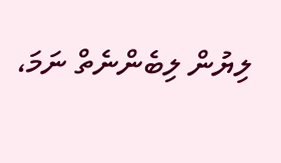ލިޔުން ލިބެންނެތް ނަމަ،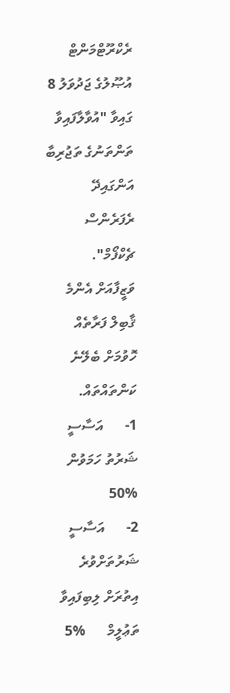ރެކްރޫޓްމަންޓް އުޞޫލުގެ ޖަދުވަލު 8 ގައިވާ "އުވާލާފައިވާ ތަންތަނުގެ ތަޖުރިބާ އަންގައިދޭ ރެފަރެންސް ޗެކްފޯމް".
ވަޒީފާއަށް އެންމެ ޤާބިލް ފަރާތެއް ހޮވުމަށް ބެލޭނެ ކަންތައްތައް.
1-      އަސާސީ ޝަރުތު ހަމަވުން                     %50
2-      އަސާސީ ޝަރުތަށްވުރެ އިތުރަށް ލިބިފައިވާ ތަޢުލީމް      %5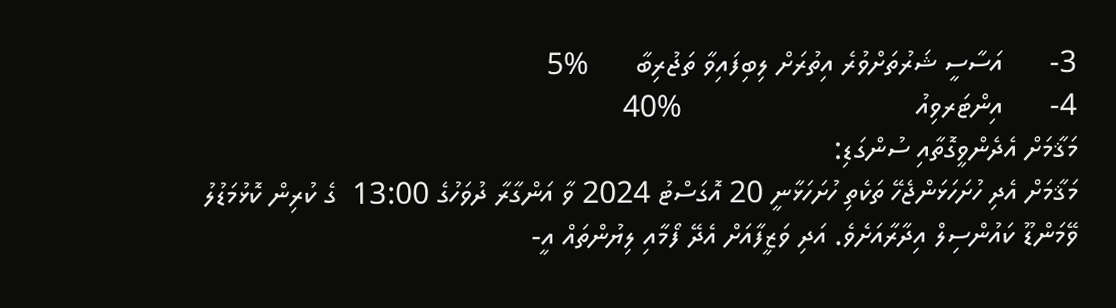3-      އަސާސީ ޝަރުތަށްވުރެ އިތުރަށް ލިބިފައިވާ ތަޖުރިބާ      %5
4-      އިންޓަރވިއު                              %40
މަޤާމަށް އެދެންވީގޮތާއި ސުންގަޑި:
މަޤާމަށް އެދި ހުށަހަޅަންޖެހޭ ތަކެތި ހުށަހަޅާނީ 20 އޮގަސްޓު 2024 ވާ އަންގާރާ ދުވަހުގެ 13:00  ގެ ކުރިން ކޮޅުމަޑުލު ވޭމަންޑޫ ކައުންސިލް އިދާރާއަށެވެ. އަދި ވަޒީފާއަށް އެދޭ ފޯމާއި ލިޔުންތައް އީ-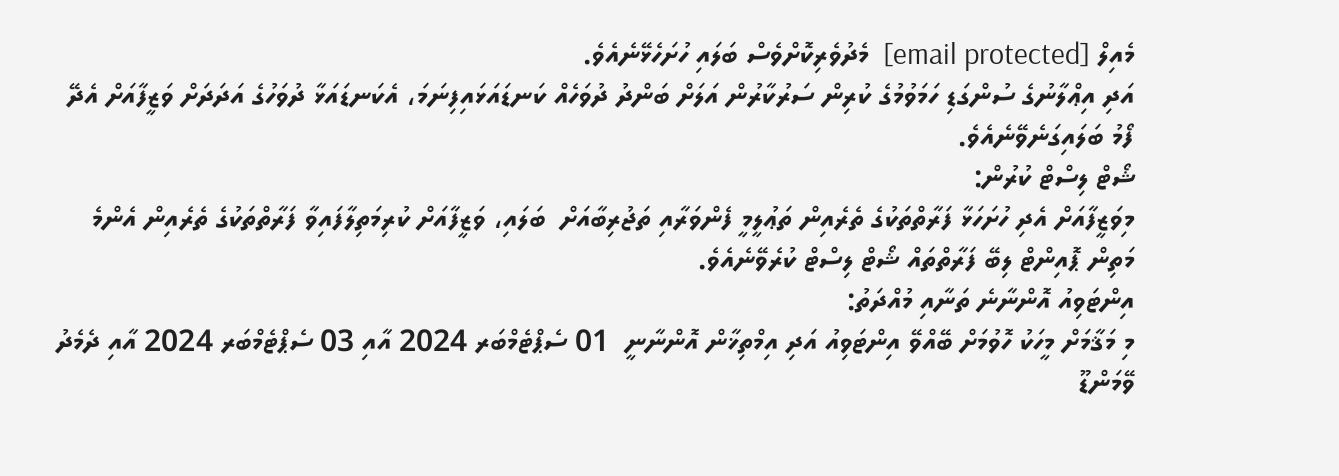މެއިލް [email protected]  މެދުވެރިކޮށްވެސް ބަލައި ހުށަހެޅޭނެއެވެ.
އަދި އިޢްލާނުގެ ސުންގަޑި ހަމަވުމުގެ ކުރިން ސަރުކާރުން އަލަށް ބަންދު ދުވަހެއް ކަނޑައަޅައިފިނަމަ، އެކަނޑައަޅާ ދުވަހުގެ އަދަދަށް ވަޒީފާއަށް އެދޭ ފޯމު ބަލައިގަނެވޭނެއެވެ.
ޝޯޓް ލިސްޓް ކުރުން:
މިވަޒީފާއަށް އެދި ހުށަހަޅާ ފަރާތްތަކުގެ ތެރެއިން ތަޢުލީމީ ފެންވަރާއި ތަޖުރިބާއަށް  ބަލައި، ވަޒީފާއަށް ކުރިމަތިލާފައިވާ ފަރާތްތަކުގެ ތެރެއިން އެންމެ މަތިން ޕޮއިންޓް ލިބޭ ފަރާތްތައް ޝޯޓް ލިސްޓް ކުރެވޭނެއެވެ.
އިންޓަވިއު އޮންނާނެ ތަނާއި މުއްދަތު:
މި މަޤާމަށް މީހަކު ހޮވުމަށް ބޭއްވޭ އިންޓަވިއު އަދި އިމްތިޚާން އޮންނާނީ  01 ސެޕްޓެމްބަރ 2024 އާއި 03 ސެޕްޓެމްބަރ 2024 އާއި ދެމެދު ވޭމަންޑޫ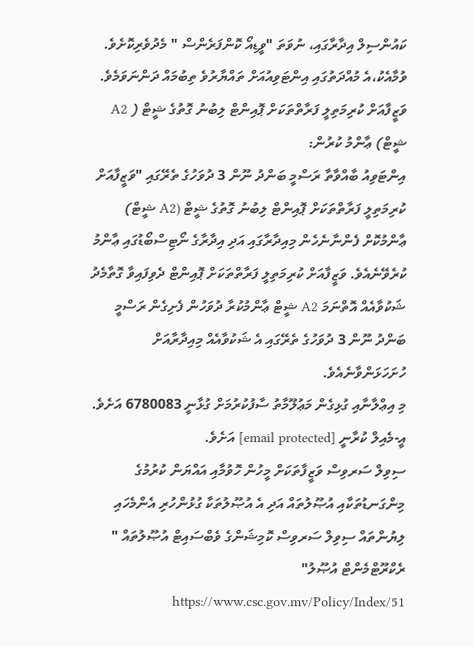ކައުންސިލް އިދާރާގައި، ނުވަތަ "ވީޑިއޯ ކޮންފަރެންސް " މެދުވެރިކޮށެވެ. ވުމާއެކު،އެ މުއްދަތުގައި އިންޓަވިއުއަށް ތައްޔާރުވެ ތިބުމައް ދަންނަވަމެވެ.
ވަޒީފާއަށް ކުރިމަތިލީ ފަރާތްތަކަށް ޕޮއިންޓް ލިބުނު ގޮތުގެ ޝީޓް ( A2 ޝީޓް) ޢާންމު ކުރުން:
އިންޓަވިއު ބާއްވާތާ ރަސްމީ ބަންދު ނޫން 3 ދުވަހުގެ ތެރޭގައި "ވަޒީފާއަށް ކުރިމަތިލީ ފަރާތްތަކަށް ޕޮއިންޓް ލިބުނު ގޮތުގެ ޝީޓް (A2 ޝީޓް) ޢާންމުކޮށް ފެންނާނެހެން މިއިދާރާގައި އަދި އިދާރާގެ ނޯޓިސްބޯޑުގައި ޢާންމު ކުރެވޭނެއެވެ. ވަޒީފާއަށް ކުރިމަތިލީ ފަރާތްތަކަށް ޕޮއިންޓް ދެވިފައިވާ ގޮތާމެދު ޝަކުވާއެއް އޮތްނަމަ A2 ޝީޓް ޢާންމުކުރާ ދުވަހުން ފެށިގެން ރަސްމީ ބަންދު ނޫން 3 ދުވަހުގެ ތެރޭގައި އެ ޝަކުވާއެއް މިއިދާރާއަށް ހުށަހަޅަންވާނެއެވެ.
މި އިޢްލާނާއި ގުޅިގެން މަޢުލޫމާތު ސާފުކުރުމަށް ގުޅާނީ 6780083 އަށެވެ. އީ-މެއިލް ކުރާނީ [email protected] އަށެވެ.
ސިވިލް ސަރވިސް ވަޒީފާތަކަށް މީހުން ހޮވުމާއި އައްޔަން ކުރުމުގެ މިންގަނޑުތަކާއި އުޞޫލުތައް އަދި އެ އުޞޫލުތަކާ ގުޅުންހުރި އެންމެހައި ލިޔުންތައް ސިވިލް ސަރވިސް ކޮމިޝަންގެ ވެބްސައިޓް އުޞޫލުތައް " ރެކްރޫޓްމެންޓް އުޞޫލު" https://www.csc.gov.mv/Policy/Index/51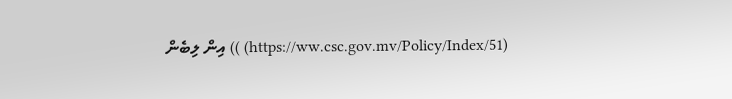(https://ww.csc.gov.mv/Policy/Index/51) )) އިން ލިބެން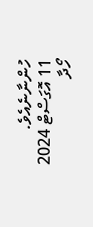ހުންނާނެއެވެ.
11 އޮގަސްޓް 2024
ހޯދާ